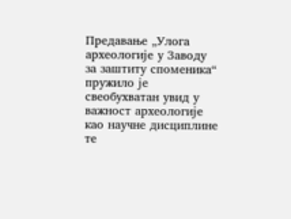Предавање „Улога археологије у Заводу за заштиту споменика“ пружило је свеобухватан увид у важност археологије као научне дисциплине те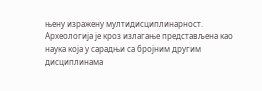њену изражену мултидисциплинарност. Археологија је кроз излагање представљена као наука која у сарадњи са бројним другим дисциплинама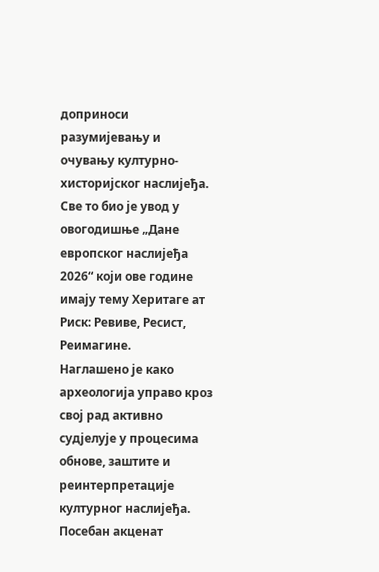доприноси разумијевању и очувању културно-хисторијског наслијеђа. Све то био је увод у овогодишње „Дане европског наслијеђа 2026“ који ове године имају тему Херитаге ат Риск: Ревиве, Ресист, Реимагине.
Наглашено је како археологија управо кроз свој рад активно судјелује у процесима обнове, заштите и реинтерпретације културног наслијеђа.
Посебан акценат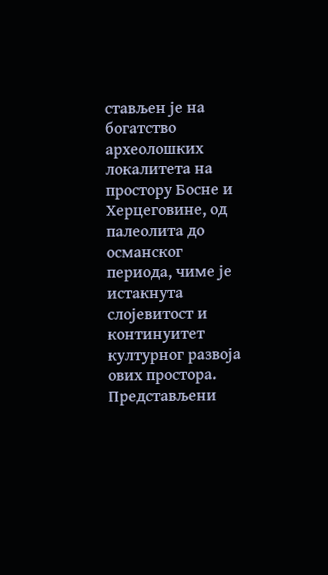стављен је на богатство археолошких локалитета на простору Босне и Херцеговине, од палеолита до османског периода, чиме је истакнута слојевитост и континуитет културног развоја ових простора.
Представљени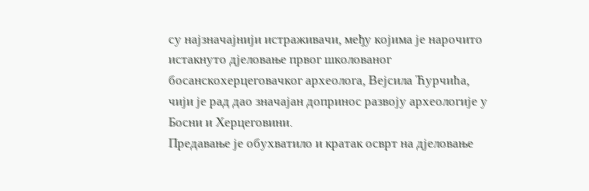су најзначајнији истраживачи, међу којима је нарочито истакнуто дјеловање првог школованог босанскохерцеговачког археолога, Вејсила Ћурчића, чији је рад дао значајан допринос развоју археологије у Босни и Херцеговини.
Предавање је обухватило и кратак осврт на дјеловање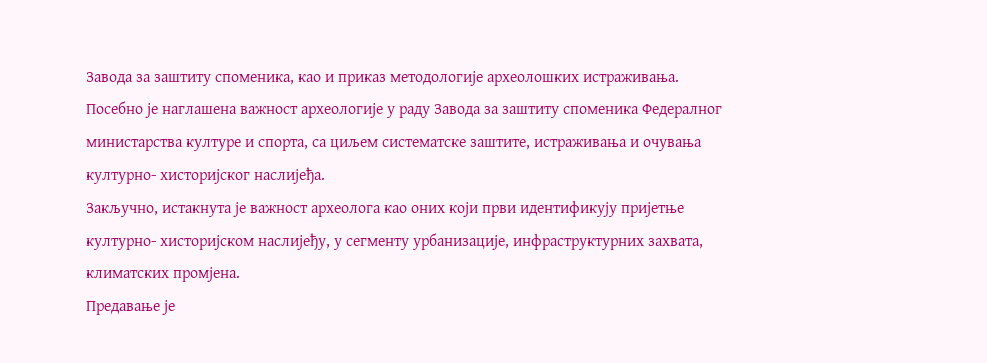Завода за заштиту споменика, као и приказ методологије археолошких истраживања. Посебно је наглашена важност археологије у раду Завода за заштиту споменика Федералног министарства културе и спорта, са циљем систематске заштите, истраживања и очувања културно- хисторијског наслијеђа.
Закључно, истакнута је важност археолога као оних који први идентификују пријетње културно- хисторијском наслијеђу, у сегменту урбанизације, инфраструктурних захвата, климатских промјена.
Предавање је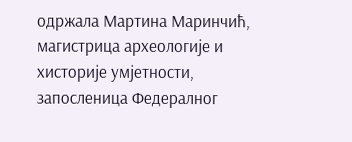одржала Мартина Маринчић, магистрица археологије и хисторије умјетности, запосленица Федералног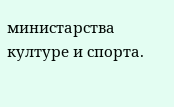министарства културе и спорта.